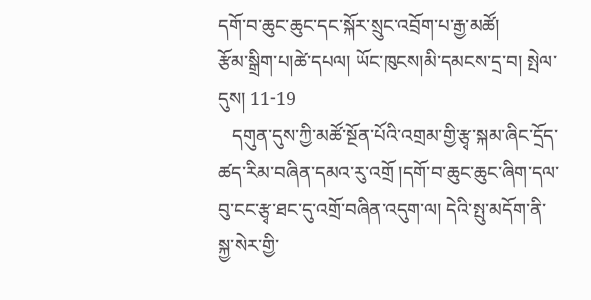དགོ་བ་ཆུང་ཆུང་དང་སྐོར་སྲུང་འབྲོག་པ་རྒྱ་མཚོ།
རྩོམ་སྒྲིག་པ།ཚེ་དཔལ། ཡོང་ཁུངས།མི་དམངས་དྲ་བ། སྤེལ་དུས། 11-19
   དགུན་དུས་ཀྱི་མཚོ་སྔོན་པོའི་འགྲམ་གྱི་རྩྭ་སྐམ་ཞིང་དྲོད་ཚད་རིམ་བཞིན་དམའ་རུ་འགྲོ །དགོ་བ་ཆུང་ཆུང་ཞིག་དལ་བུ་ངང་རྩྭ་ཐང་དུ་འགྲོ་བཞིན་འདུག་ལ། དེའི་སྤུ་མདོག་ནི་སྐྱ་སེར་གྱི་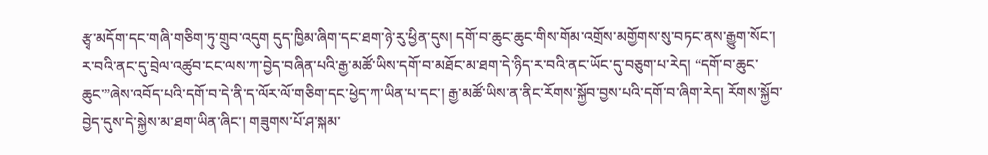རྩྭ་མདོག་དང་གཞི་གཅིག་ཏུ་གྲུབ་འདུག དུད་ཁྱིམ་ཞིག་དང་ཐག་ཉེ་རུ་ཕྱིན་དུས། དགོ་བ་ཆུང་ཆུང་གིས་གོམ་འགྲོས་མགྱོགས་སུ་བཏང་ནས་རྒྱུག་སོང་།
ར་བའི་ནང་དུ་བྲེལ་འཚུབ་ངང་ལས་ཀ་བྱེད་བཞིན་པའི་རྒྱ་མཚོ་ཡིས་དགོ་བ་མཐོང་མ་ཐག་དེ་ཉིད་ར་བའི་ནང་ཡོང་དུ་བཅུག་པ་རེད། “དགོ་བ་ཆུང་ཆུང་”ཞེས་འབོད་པའི་དགོ་བ་དེ་ནི་ད་ལོར་ལོ་གཅིག་དང་ཕྱེད་ཀ་ཡིན་པ་དང་། རྒྱ་མཚོ་ཡིས་ན་ནིང་རོགས་སྐྱོབ་བྱས་པའི་དགོ་བ་ཞིག་རེད། རོགས་སྐྱོབ་བྱེད་དུས་དེ་སྐྱེས་མ་ཐག་ཡིན་ཞིང་། གཟུགས་པོ་ཤ་སྐམ་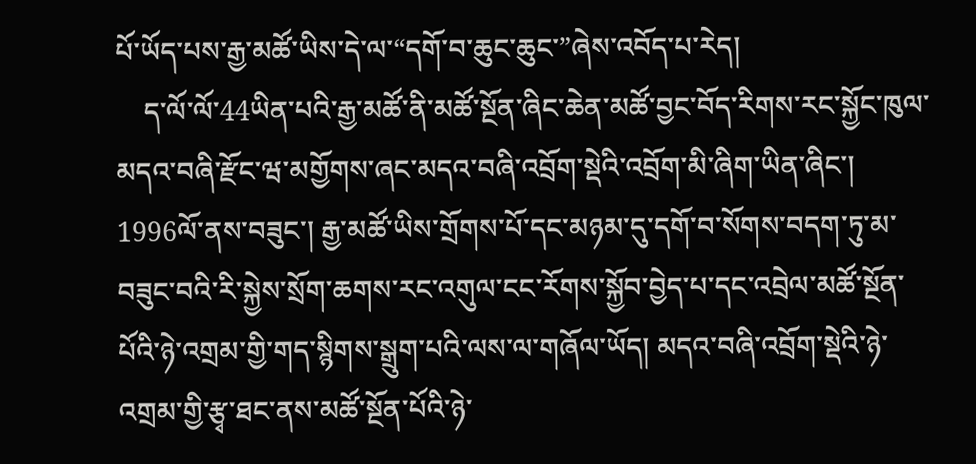པོ་ཡོད་པས་རྒྱ་མཚོ་ཡིས་དེ་ལ་“དགོ་བ་ཆུང་ཆུང་”ཞེས་འབོད་པ་རེད།
    ད་ལོ་ལོ་44ཡིན་པའི་རྒྱ་མཚོ་ནི་མཚོ་སྔོན་ཞིང་ཆེན་མཚོ་བྱང་བོད་རིགས་རང་སྐྱོང་ཁུལ་མདའ་བཞི་རྫོང་ཝ་མགྱོགས་ཞང་མདའ་བཞི་འབྲོག་སྡེའི་འབྲོག་མི་ཞིག་ཡིན་ཞིང་། 1996ལོ་ནས་བཟུང་། རྒྱ་མཚོ་ཡིས་གྲོགས་པོ་དང་མཉམ་དུ་དགོ་བ་སོགས་བདག་ཏུ་མ་བཟུང་བའི་རི་སྐྱེས་སྲོག་ཆགས་རང་འགུལ་ངང་རོགས་སྐྱོབ་བྱེད་པ་དང་འབྲེལ་མཚོ་སྔོན་པོའི་ཉེ་འགྲམ་གྱི་གད་སྙིགས་སྒྲུག་པའི་ལས་ལ་གཞོལ་ཡོད། མདའ་བཞི་འབྲོག་སྡེའི་ཉེ་འགྲམ་གྱི་རྩྭ་ཐང་ནས་མཚོ་སྔོན་པོའི་ཉེ་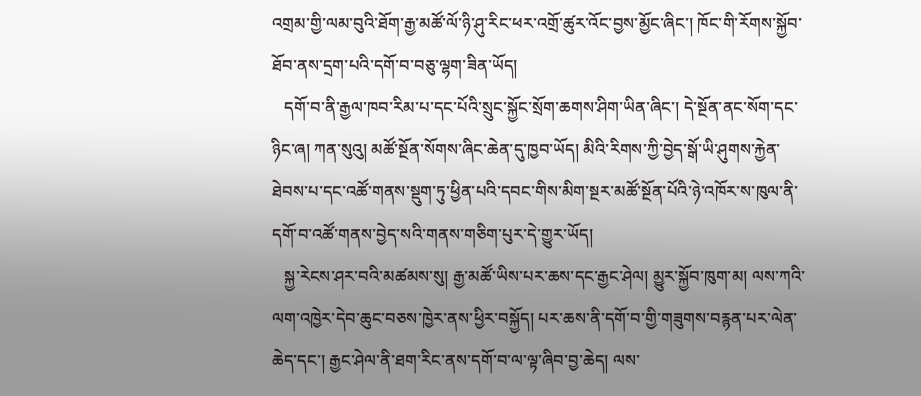འགྲམ་གྱི་ལམ་བུའི་ཐོག་རྒྱ་མཚོ་ལོ་ཉི་ཤུ་རིང་ཕར་འགྲོ་ཚུར་འོང་བྱས་མྱོང་ཞིང་། ཁོང་གི་རོགས་སྐྱོབ་ཐོབ་ནས་དྲག་པའི་དགོ་བ་བཅུ་ལྷག་ཟིན་ཡོད།
   དགོ་བ་ནི་རྒྱལ་ཁབ་རིམ་པ་དང་པོའི་སྲུང་སྐྱོང་སྲོག་ཆགས་ཤིག་ཡིན་ཞིང་། དེ་སྔོན་ནང་སོག་དང་ཉིང་ཞ། ཀན་སུའུ། མཚོ་སྔོན་སོགས་ཞིང་ཆེན་དུ་ཁྱབ་ཡོད། མིའི་རིགས་ཀྱི་བྱེད་སྒོ་ཡི་ཤུགས་རྐྱེན་ཐེབས་པ་དང་འཚོ་གནས་སྡུག་ཏུ་ཕྱིན་པའི་དབང་གིས་མིག་སྔར་མཚོ་སྔོན་པོའི་ཉེ་འཁོར་ས་ཁུལ་ནི་དགོ་བ་འཚོ་གནས་བྱེད་སའི་གནས་གཅིག་པུར་དེ་གྱུར་ཡོད།
   སྐྱ་རེངས་ཤར་བའི་མཚམས་སུ། རྒྱ་མཚོ་ཡིས་པར་ཆས་དང་རྒྱང་ཤེལ། མྱུར་སྐྱོབ་ཁུག་མ། ལས་ཀའི་ལག་འཁྱེར་དེབ་ཆུང་བཅས་ཁྱེར་ནས་ཕྱིར་བསྐྱོད། པར་ཆས་ནི་དགོ་བ་གྱི་གཟུགས་བརྙན་པར་ལེན་ཆེད་དང་། རྒྱང་ཤེལ་ནི་ཐག་རིང་ནས་དགོ་བ་ལ་ལྟ་ཞིབ་བྱ་ཆེད། ལས་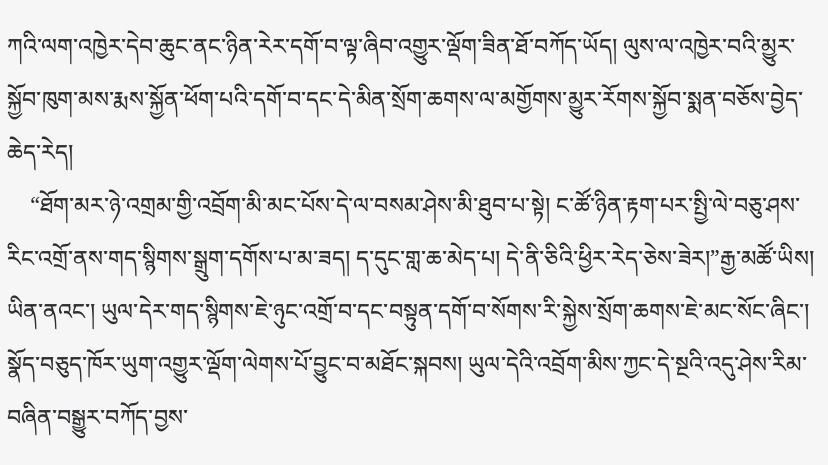ཀའི་ལག་འཁྱེར་དེབ་ཆུང་ནང་ཉིན་རེར་དགོ་བ་ལྟ་ཞིབ་འགྱུར་ལྡོག་ཟིན་ཐོ་བཀོད་ཡོད། ལུས་ལ་འཁྱེར་བའི་མྱུར་སྐྱོབ་ཁུག་མས་རྨས་སྐྱོན་ཕོག་པའི་དགོ་བ་དང་དེ་མིན་སྲོག་ཆགས་ལ་མགྱོགས་མྱུར་རོགས་སྐྱོབ་སྨན་བཅོས་བྱེད་ཆེད་རེད།
    “ཐོག་མར་ཉེ་འགྲམ་གྱི་འབྲོག་མི་མང་པོས་དེ་ལ་བསམ་ཤེས་མི་ཐུབ་པ་སྟེ། ང་ཚོ་ཉིན་རྟག་པར་སྤྱི་ལེ་བཅུ་ཤས་རིང་འགྲོ་ནས་གད་སྙིགས་སྒྲུག་དགོས་པ་མ་ཟད། ད་དུང་གླ་ཆ་མེད་པ། དེ་ནི་ཅིའི་ཕྱིར་རེད་ཅེས་ཟེར།”རྒྱ་མཚོ་ཡིས། ཡིན་ནའང་། ཡུལ་དེར་གད་སྙིགས་ཇེ་ཉུང་འགྲོ་བ་དང་བསྟུན་དགོ་བ་སོགས་རི་སྐྱེས་སྲོག་ཆགས་ཇེ་མང་སོང་ཞིང་། སྣོད་བཅུད་ཁོར་ཡུག་འགྱུར་ལྡོག་ལེགས་པོ་བྱུང་བ་མཐོང་སྐབས། ཡུལ་དེའི་འབྲོག་མིས་ཀྱང་དེ་སྔའི་འདུ་ཤེས་རིམ་བཞིན་བསྒྱུར་བཀོད་བྱས་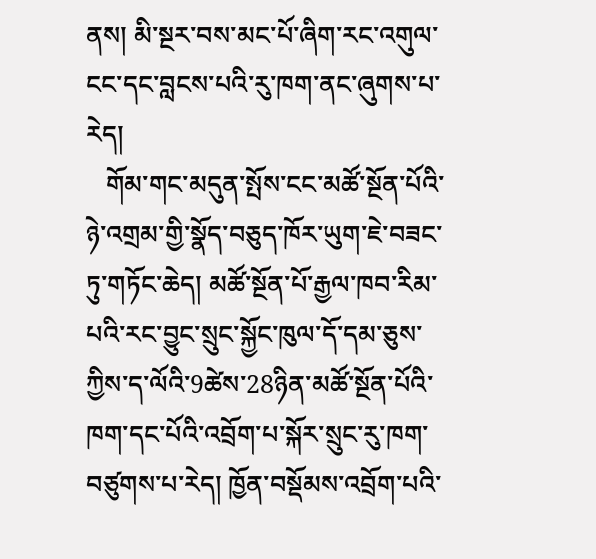ནས། མི་སྔར་བས་མང་པོ་ཞིག་རང་འགུལ་ངང་དང་བླངས་པའི་རུ་ཁག་ནང་ཞུགས་པ་རེད།
   གོམ་གང་མདུན་སྤོས་ངང་མཚོ་སྔོན་པོའི་ཉེ་འགྲམ་གྱི་སྣོད་བཅུད་ཁོར་ཡུག་ཇེ་བཟང་ཏུ་གཏོང་ཆེད། མཚོ་སྔོན་པོ་རྒྱལ་ཁབ་རིམ་པའི་རང་བྱུང་སྲུང་སྐྱོང་ཁུལ་དོ་དམ་ཅུས་ཀྱིས་ད་ལོའི་9ཚེས་28ཉིན་མཚོ་སྔོན་པོའི་ཁག་དང་པོའི་འབྲོག་པ་སྐོར་སྲུང་རུ་ཁག་བཙུགས་པ་རེད། ཁྱོན་བསྡོམས་འབྲོག་པའི་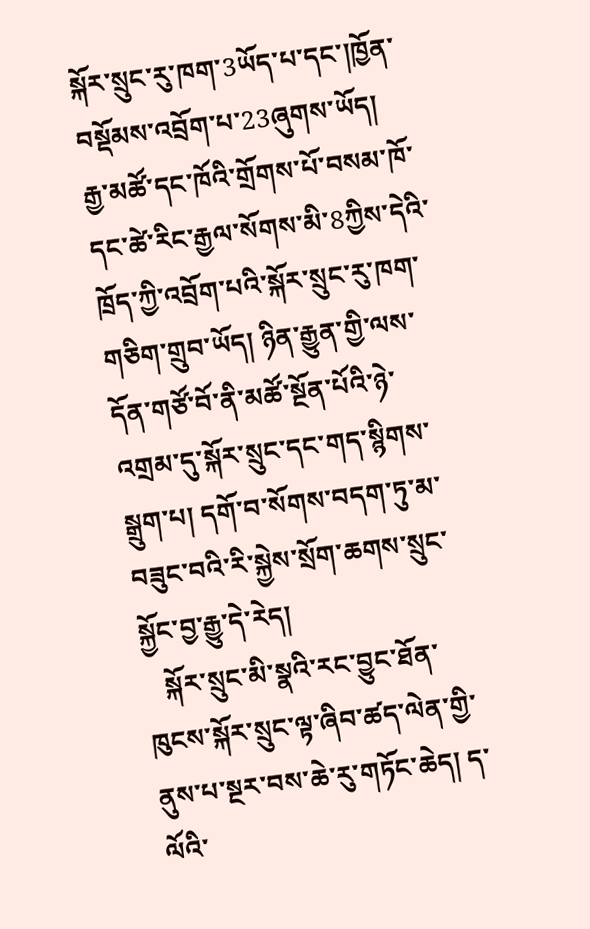སྐོར་སྲུང་རུ་ཁག་3ཡོད་པ་དང་།ཁྱོན་བསྡོམས་འབྲོག་པ་23ཞུགས་ཡོད།
རྒྱ་མཚོ་དང་ཁོའི་གྲོགས་པོ་བསམ་ཁོ་དང་ཚེ་རིང་རྒྱལ་སོགས་མི་8ཀྱིས་དེའི་ཁྲོད་ཀྱི་འབྲོག་པའི་སྐོར་སྲུང་རུ་ཁག་གཅིག་གྲུབ་ཡོད། ཉིན་རྒྱུན་གྱི་ལས་དོན་གཙོ་བོ་ནི་མཚོ་སྔོན་པོའི་ཉེ་འགྲམ་དུ་སྐོར་སྲུང་དང་གད་སྙིགས་སྒྲུག་པ། དགོ་བ་སོགས་བདག་ཏུ་མ་བཟུང་བའི་རི་སྐྱེས་སྲོག་ཆགས་སྲུང་སྐྱོང་བྱ་རྒྱུ་དེ་རེད།
   སྐོར་སྲུང་མི་སྣའི་རང་བྱུང་ཐོན་ཁུངས་སྐོར་སྲུང་ལྟ་ཞིབ་ཚད་ལེན་གྱི་ནུས་པ་སྔར་བས་ཆེ་རུ་གཏོང་ཆེད། ད་ལོའི་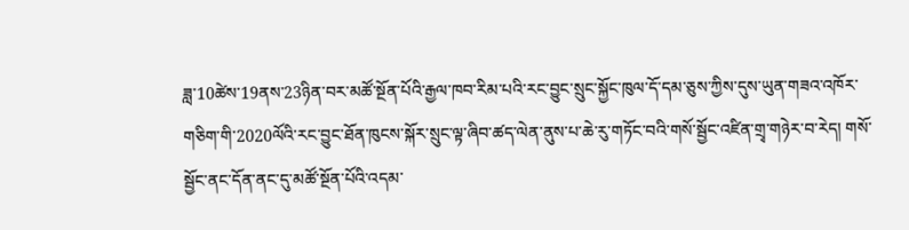ཟླ་10ཚེས་19ནས་23ཉིན་བར་མཚོ་སྔོན་པོའི་རྒྱལ་ཁབ་རིམ་པའི་རང་བྱུང་སྲུང་སྐྱོང་ཁུལ་དོ་དམ་ཅུས་ཀྱིས་དུས་ཡུན་གཟའ་འཁོར་གཅིག་གི་2020ལོའི་རང་བྱུང་ཐོན་ཁུངས་སྐོར་སྲུང་ལྟ་ཞིབ་ཚད་ལེན་ནུས་པ་ཆེ་རུ་གཏོང་བའི་གསོ་སྦྱོང་འཛིན་གྲྭ་གཉེར་བ་རེད། གསོ་སྦྱོང་ནང་དོན་ནང་དུ་མཚོ་སྔོན་པོའི་འདམ་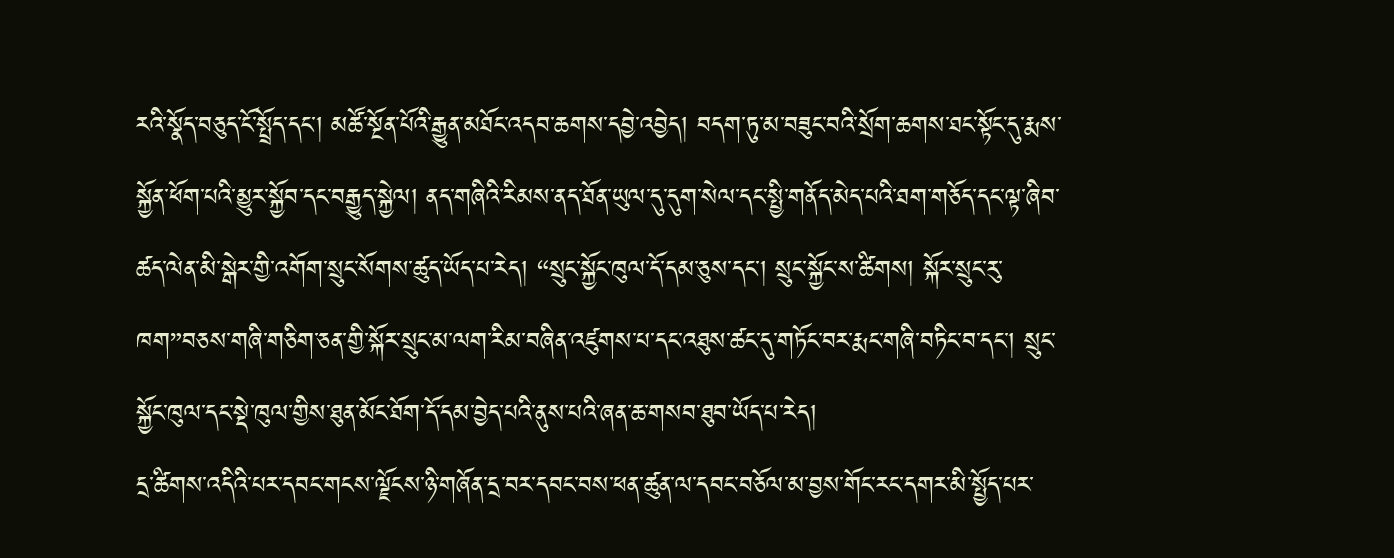རའི་སྣོད་བཅུད་ངོ་སྤྲོད་དང་། མཚོ་སྔོན་པོའི་རྒྱུན་མཐོང་འདབ་ཆགས་དབྱེ་འབྱེད། བདག་ཏུ་མ་བཟུང་བའི་སྲོག་ཆགས་ཐང་སྟོང་དུ་རྨས་སྐྱོན་ཕོག་པའི་མྱུར་སྐྱོབ་དང་བརྒྱུད་སྐྱེལ། ནད་གཞིའི་རིམས་ནད་ཐོན་ཡུལ་དུ་དུག་སེལ་དང་སྤྱི་གནོད་མེད་པའི་ཐག་གཅོད་དང་ལྟ་ཞིབ་ཚད་ལེན་མི་སྒེར་གྱི་འགོག་སྲུང་སོགས་ཚུད་ཡོད་པ་རེད། “སྲུང་སྐྱོང་ཁུལ་དོ་དམ་ཅུས་དང་། སྲུང་སྐྱོང་ས་ཚིགས། སྐོར་སྲུང་རུ་ཁག”བཅས་གཞི་གཅིག་ཅན་གྱི་སྐོར་སྲུང་མ་ལག་རིམ་བཞིན་འཛུགས་པ་དང་འཐུས་ཚང་དུ་གཏོང་བར་རྨང་གཞི་བཏིང་བ་དང་། སྲུང་སྐྱོང་ཁུལ་དང་སྡེ་ཁུལ་གྱིས་ཐུན་མོང་ཐོག་དོ་དམ་བྱེད་པའི་ནུས་པའི་ཞན་ཆ་གསབ་ཐུབ་ཡོད་པ་རེད།
དྲ་ཚིགས་འདིའི་པར་དབང་གངས་ལྗོངས་ཉི་གཞོན་དྲ་བར་དབང་བས་ཕན་ཚུན་ལ་དབང་བཅོལ་མ་བྱས་གོང་རང་དགར་མི་སྤྱོད་པར་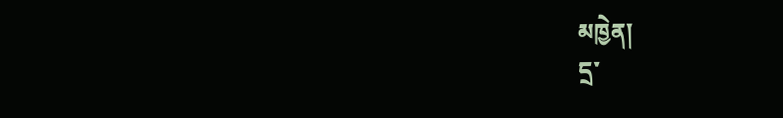མཁྱེན།
དྲ་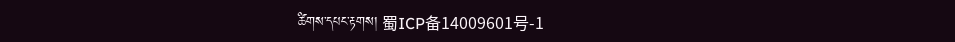ཚིགས་དཔང་རྟགས། 蜀ICP备14009601号-1